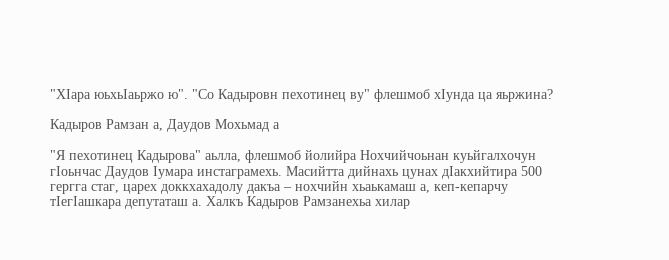"ХIара юьхьIаьржо ю". "Со Кадыровн пехотинец ву" флешмоб хIунда ца яьржина?

Кадыров Рамзан а, Даудов Мохьмад а

"Я пехотинец Кадырова" аьлла, флешмоб йолийра Нохчийчоьнан куьйгалхочун гIоьнчас Даудов Iумара инстаграмехь. Масийтта дийнахь цунах дIакхийтира 500 гергга стаг, царех доккхахадолу дакъа – нохчийн хьаькамаш а, кеп-кепарчу тIегIашкара депутаташ а. Халкъ Кадыров Рамзанехьа хилар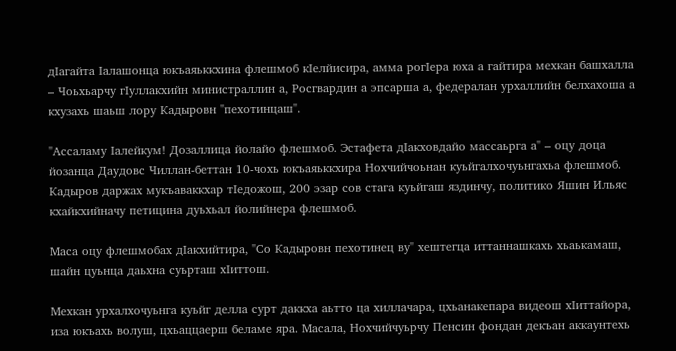дIагайта Iалашонца юкъаяьккхина флешмоб кIелйисира, амма рогIера юха а гайтира мехкан башхалла – Чоьхьарчу гIуллакхийн министраллин а, Росгвардин а эпсарша а, федералан урхаллийн белхахоша а кхузахь шаьш лору Кадыровн "пехотинцаш".

"Ассаламу Iалейкум! Дозаллица йолайо флешмоб. Эстафета дIакховдайо массаьрга а" – оцу доца йозанца Даудовс Чиллан-беттан 10-чохь юкъаяьккхира Нохчийчоьнан куьйгалхочуьнгахьа флешмоб. Кадыров даржах мукъаваккхар тIедожош, 200 эзар сов стага куьйгаш яздинчу, политико Яшин Ильяс кхайкхийначу петицина дуьхьал йолийнера флешмоб.

Маса оцу флешмобах дIакхийтира, "Со Кадыровн пехотинец ву" хештегца иттаннашкахь хьаькамаш, шайн цуьнца даьхна суьрташ хIиттош.

Мехкан урхалхочуьнга куьйг делла сурт даккха аьтто ца хиллачара, цхьанакепара видеош хIиттайора, иза юкъахь волуш, цхьаццаерш беламе яра. Масала, Нохчийчуьрчу Пенсин фондан декъан аккаунтехь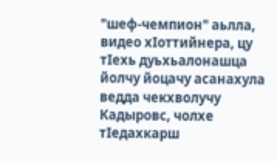"шеф-чемпион" аьлла, видео хIоттийнера, цу тIехь дуьхьалонашца йолчу йоцачу асанахула ведда чекхволучу Кадыровс, чолхе тIедахкарш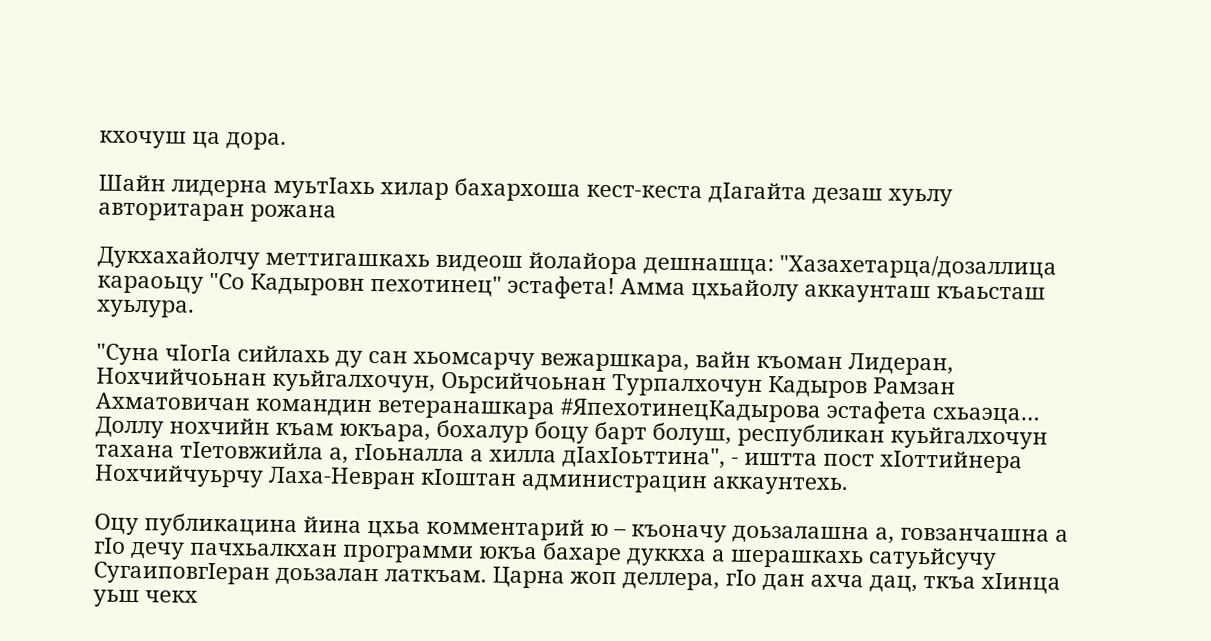кхочуш ца дора.

Шайн лидерна муьтIахь хилар бахархоша кест-кеста дIагайта дезаш хуьлу авторитаран рожана

Дукхахайолчу меттигашкахь видеош йолайора дешнашца: "Хазахетарца/дозаллица караоьцу "Со Кадыровн пехотинец" эстафета! Амма цхьайолу аккаунташ къаьсташ хуьлура.

"Суна чIогIа сийлахь ду сан хьомсарчу вежаршкара, вайн къоман Лидеран, Нохчийчоьнан куьйгалхочун, Оьрсийчоьнан Турпалхочун Кадыров Рамзан Ахматовичан командин ветеранашкара #ЯпехотинецКадырова эстафета схьаэца… Доллу нохчийн къам юкъара, бохалур боцу барт болуш, республикан куьйгалхочун тахана тIетовжийла а, гIоьналла а хилла дIахIоьттина", - иштта пост хIоттийнера Нохчийчуьрчу Лаха-Невран кIоштан администрацин аккаунтехь.

Оцу публикацина йина цхьа комментарий ю – къоначу доьзалашна а, говзанчашна а гIо дечу пачхьалкхан программи юкъа бахаре дуккха а шерашкахь сатуьйсучу СугаиповгIеран доьзалан латкъам. Царна жоп деллера, гIо дан ахча дац, ткъа хIинца уьш чекх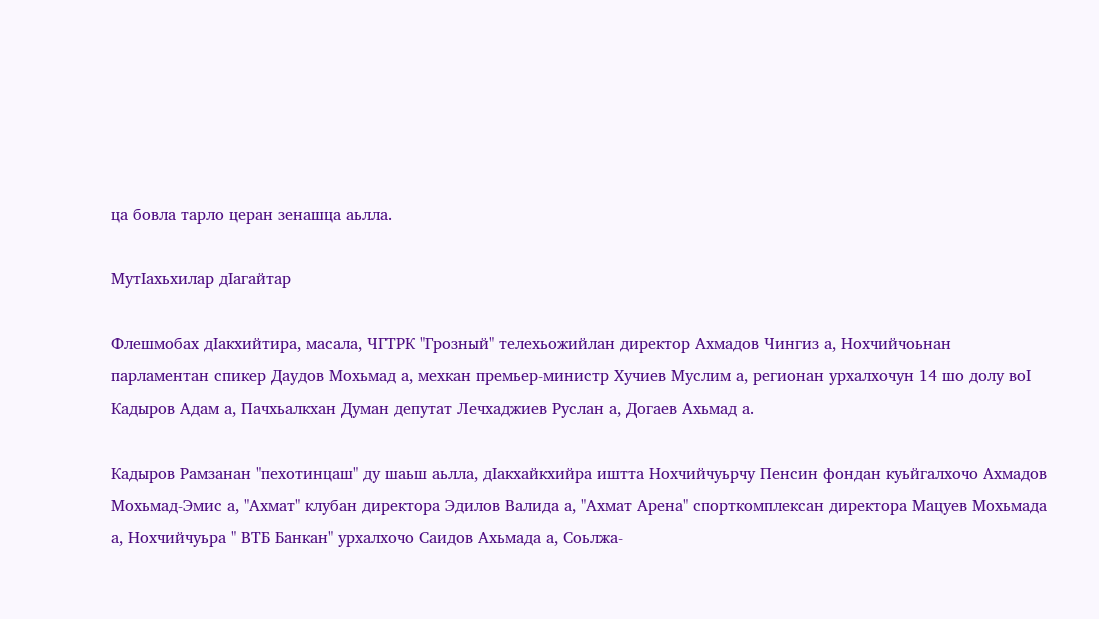ца бовла тарло церан зенашца аьлла.

МутIахьхилар дIагайтар

Флешмобах дIакхийтира, масала, ЧГТРК "Грозный" телехьожийлан директор Ахмадов Чингиз а, Нохчийчоьнан парламентан спикер Даудов Мохьмад а, мехкан премьер-министр Хучиев Муслим а, регионан урхалхочун 14 шо долу воI Кадыров Адам а, Пачхьалкхан Думан депутат Лечхаджиев Руслан а, Догаев Ахьмад а.

Кадыров Рамзанан "пехотинцаш" ду шаьш аьлла, дIакхайкхийра иштта Нохчийчуьрчу Пенсин фондан куьйгалхочо Ахмадов Мохьмад-Эмис а, "Ахмат" клубан директора Эдилов Валида а, "Ахмат Арена" спорткомплексан директора Мацуев Мохьмада а, Нохчийчуьра " ВТБ Банкан" урхалхочо Саидов Ахьмада а, Соьлжа-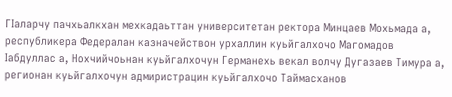ГIаларчу пачхьалкхан мехкадаьттан университетан ректора Минцаев Мохьмада а, республикера Федералан казначействон урхаллин куьйгалхочо Магомадов Iабдуллас а, Нохчийчоьнан куьйгалхочун Германехь векал волчу Дугазаев Тимура а, регионан куьйгалхочун адмиристрацин куьйгалхочо Таймасханов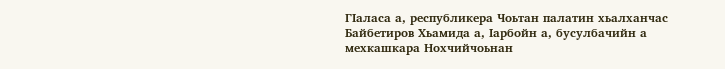ГIаласа а, республикера Чоьтан палатин хьалханчас Байбетиров Хьамида а, Iарбойн а, бусулбачийн а мехкашкара Нохчийчоьнан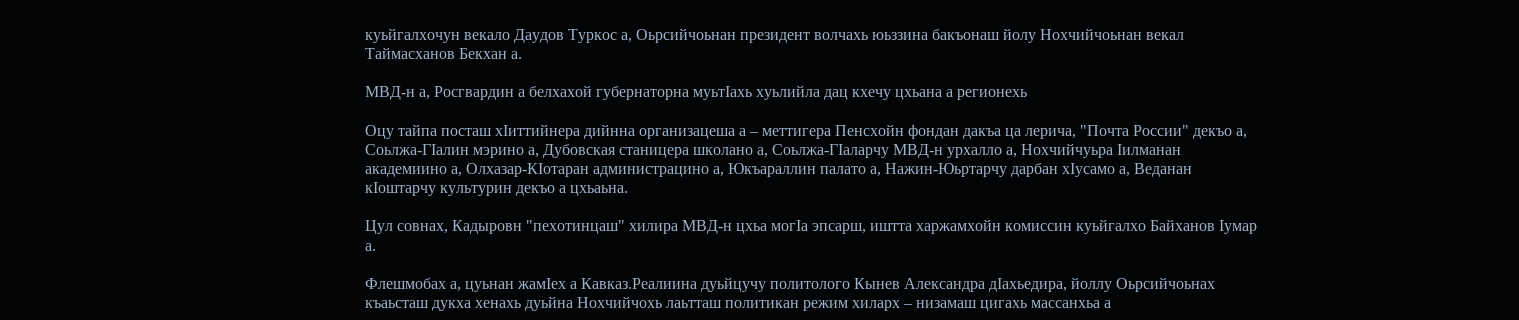куьйгалхочун векало Даудов Туркос а, Оьрсийчоьнан президент волчахь юьззина бакъонаш йолу Нохчийчоьнан векал Таймасханов Бекхан а.

МВД-н а, Росгвардин а белхахой губернаторна муьтIахь хуьлийла дац кхечу цхьана а регионехь

Оцу тайпа посташ хIиттийнера дийнна организацеша а – меттигера Пенсхойн фондан дакъа ца лерича, "Почта России" декъо а, Соьлжа-ГIалин мэрино а, Дубовская станицера школано а, Соьлжа-ГIаларчу МВД-н урхалло а, Нохчийчуьра Iилманан академиино а, Олхазар-КӀотаран администрацино а, Юкъараллин палато а, Нажин-Юьртарчу дарбан хIусамо а, Веданан кIоштарчу культурин декъо а цхьаьна.

Цул совнах, Кадыровн "пехотинцаш" хилира МВД-н цхьа могIа эпсарш, иштта харжамхойн комиссин куьйгалхо Байханов Iумар а.

Флешмобах а, цуьнан жамIех а Кавказ.Реалиина дуьйцучу политолого Кынев Александра дIахьедира, йоллу Оьрсийчоьнах къаьсташ дукха хенахь дуьйна Нохчийчохь лаьтташ политикан режим хиларх – низамаш цигахь массанхьа а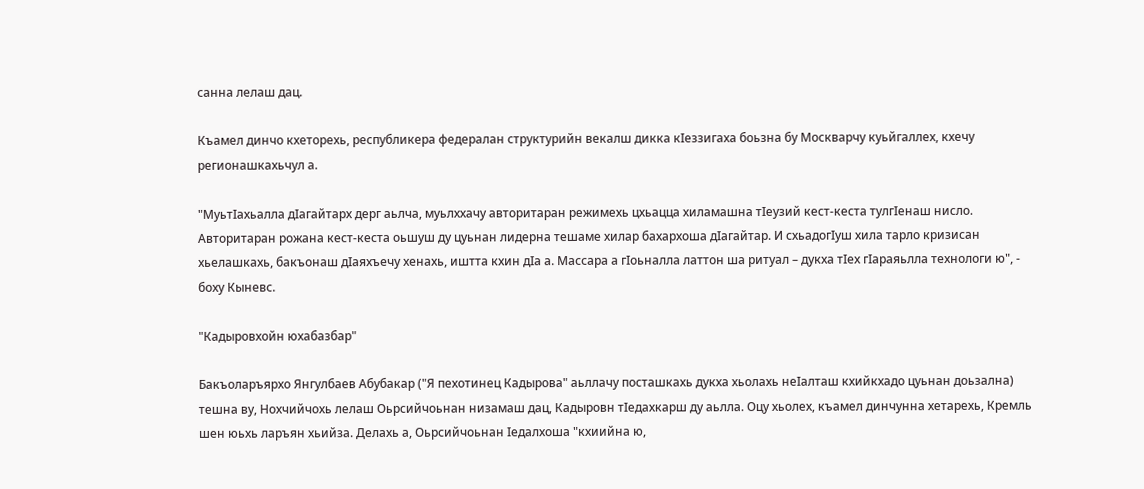санна лелаш дац.

Къамел динчо кхеторехь, республикера федералан структурийн векалш дикка кIеззигаха боьзна бу Москварчу куьйгаллех, кхечу регионашкахьчул а.

"МуьтIахьалла дIагайтарх дерг аьлча, муьлххачу авторитаран режимехь цхьацца хиламашна тIеузий кест-кеста тулгIенаш нисло. Авторитаран рожана кест-кеста оьшуш ду цуьнан лидерна тешаме хилар бахархоша дIагайтар. И схьадогIуш хила тарло кризисан хьелашкахь, бакъонаш дIаяхъечу хенахь, иштта кхин дIа а. Массара а гIоьналла латтон ша ритуал – дукха тIех гIараяьлла технологи ю", - боху Кыневс.

"Кадыровхойн юхабазбар"

Бакъоларъярхо Янгулбаев Абубакар ("Я пехотинец Кадырова" аьллачу посташкахь дукха хьолахь неIалташ кхийкхадо цуьнан доьзална) тешна ву, Нохчийчохь лелаш Оьрсийчоьнан низамаш дац, Кадыровн тIедахкарш ду аьлла. Оцу хьолех, къамел динчунна хетарехь, Кремль шен юьхь ларъян хьийза. Делахь а, Оьрсийчоьнан Iедалхоша "кхиийна ю,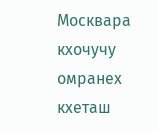Москвара кхочучу омранех кхеташ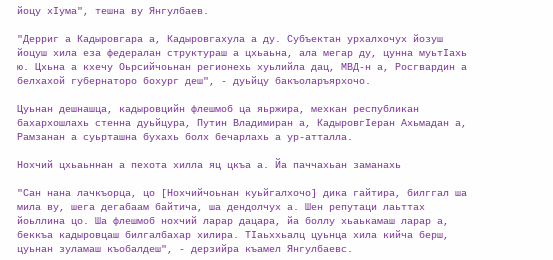йоцу хIума", тешна ву Янгулбаев.

"Дерриг а Кадыровгара а, Кадыровгахула а ду. Субъектан урхалхочух йозуш йоцуш хила еза федералан структураш а цхьаьна, ала мегар ду, цунна муьтIахь ю. Цхьна а кхечу Оьрсийчоьнан регионехь хуьлийла дац, МВД-н а, Росгвардин а белхахой губернаторо бохург деш", - дуьйцу бакъоларъярхочо.

Цуьнан дешнашца, кадыровцийн флешмоб ца яьржира, мехкан республикан бахархошлахь стенна дуьйцура, Путин Владимиран а, КадыровгIеран Ахьмадан а, Рамзанан а суьрташна бухахь болх бечарлахь а ур-атталла.

Нохчий цхьаьннан а пехота хилла яц цкъа а. Йа паччахьан заманахь

"Сан нана лачкъорца, цо [Нохчийчоьнан куьйгалхочо] дика гайтира, билггал ша мила ву, шега дегабаам байтича, ша дендолчух а. Шен репутаци лаьттах йоьллина цо. Ша флешмоб нохчий ларар дацара, йа боллу хьаькамаш ларар а, беккъа кадыровцаш билгалбахар хилира. ТIаьххьалц цуьнца хила кийча берш, цуьнан зуламаш къобалдеш", - дерзийра къамел Янгулбаевс.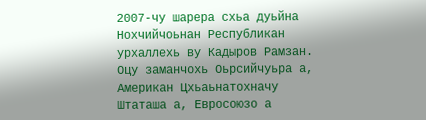2007-чу шарера схьа дуьйна Нохчийчоьнан Республикан урхаллехь ву Кадыров Рамзан. Оцу заманчохь Оьрсийчуьра а, Американ Цхьаьнатохначу Штаташа а, Евросоюзо а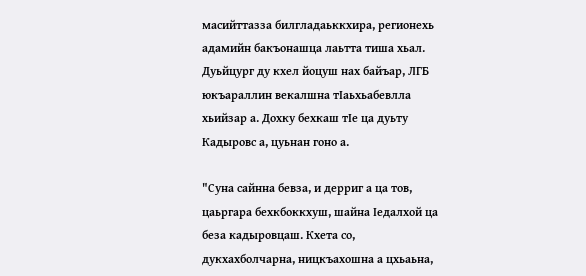масийттазза билгладаьккхира, регионехь адамийн бакъонашца лаьтта тиша хьал. Дуьйцург ду кхел йоцуш нах байъар, ЛГБ юкъараллин векалшна тIаьхьабевлла хьийзар а. Дохку бехкаш тIе ца дуьту Кадыровс а, цуьнан гоно а.

"Суна сайнна бевза, и дерриг а ца тов, цаьргара бехкбоккхуш, шайна Iедалхой ца беза кадыровцаш. Кхета со, дукхахболчарна, ницкъахошна а цхьаьна,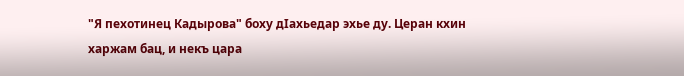"Я пехотинец Кадырова" боху дIахьедар эхье ду. Церан кхин харжам бац, и некъ цара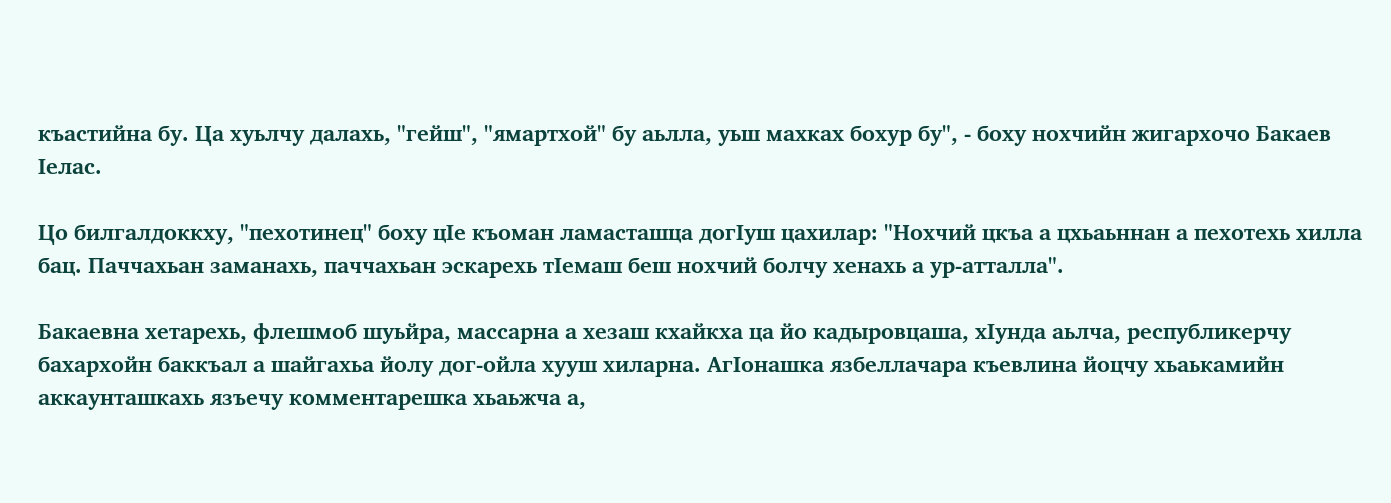къастийна бу. Ца хуьлчу далахь, "гейш", "ямартхой" бу аьлла, уьш махках бохур бу", - боху нохчийн жигархочо Бакаев Iелас.

Цо билгалдоккху, "пехотинец" боху цIе къоман ламасташца догIуш цахилар: "Нохчий цкъа а цхьаьннан а пехотехь хилла бац. Паччахьан заманахь, паччахьан эскарехь тIемаш беш нохчий болчу хенахь а ур-атталла".

Бакаевна хетарехь, флешмоб шуьйра, массарна а хезаш кхайкха ца йо кадыровцаша, хIунда аьлча, республикерчу бахархойн баккъал а шайгахьа йолу дог-ойла хууш хиларна. АгIонашка язбеллачара къевлина йоцчу хьаькамийн аккаунташкахь язъечу комментарешка хьаьжча а,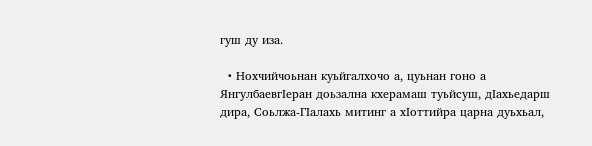гуш ду иза.

  • Нохчийчоьнан куьйгалхочо а, цуьнан гоно а ЯнгулбаевгIеран доьзална кхерамаш туьйсуш, дIахьедарш дира, Соьлжа-ГIалахь митинг а хIоттийра царна дуьхьал,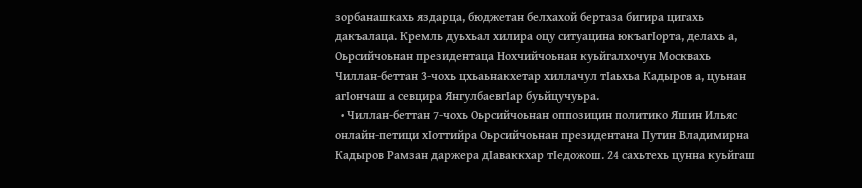зорбанашкахь яздарца, бюджетан белхахой бертаза бигира цигахь дакъалаца. Кремль дуьхьал хилира оцу ситуацина юкъагIорта, делахь а, Оьрсийчоьнан президентаца Нохчийчоьнан куьйгалхочун Москвахь Чиллан-беттан 3-чохь цхьаьнакхетар хиллачул тIаьхьа Кадыров а, цуьнан агIончаш а севцира ЯнгулбаевгIар буьйцучуьра.
  • Чиллан-беттан 7-чохь Оьрсийчоьнан оппозицин политико Яшин Ильяс онлайн-петици хIоттийра Оьрсийчоьнан президентана Путин Владимирна Кадыров Рамзан даржера дIаваккхар тIедожош. 24 сахьтехь цунна куьйгаш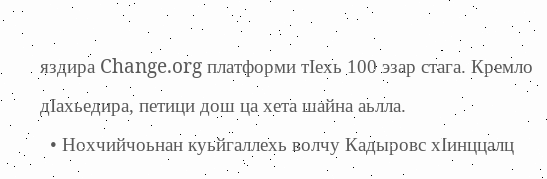яздира Change.org платформи тIехь 100 эзар стага. Кремло дIахьедира, петици дош ца хета шайна аьлла.
  • Нохчийчоьнан куьйгаллехь волчу Кадыровс хIинццалц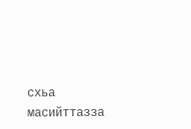схьа масийттазза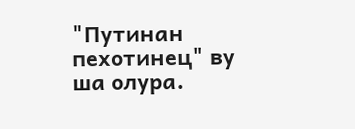"Путинан пехотинец" ву ша олура.